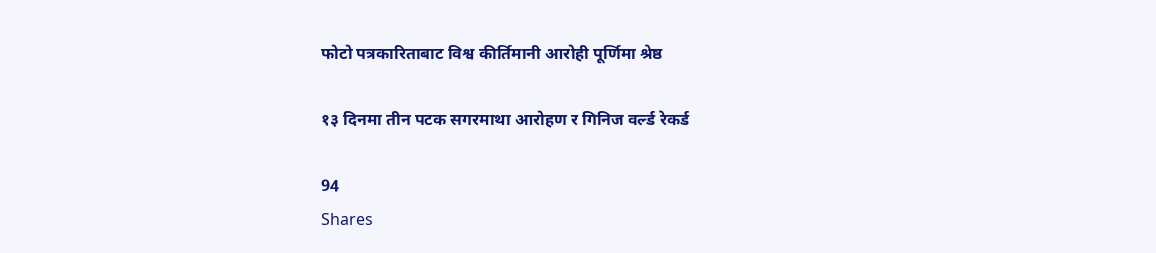फोटो पत्रकारिताबाट विश्व कीर्तिमानी आरोही पूर्णिमा श्रेष्ठ

१३ दिनमा तीन पटक सगरमाथा आरोहण र गिनिज वर्ल्ड रेकर्ड

94
Shares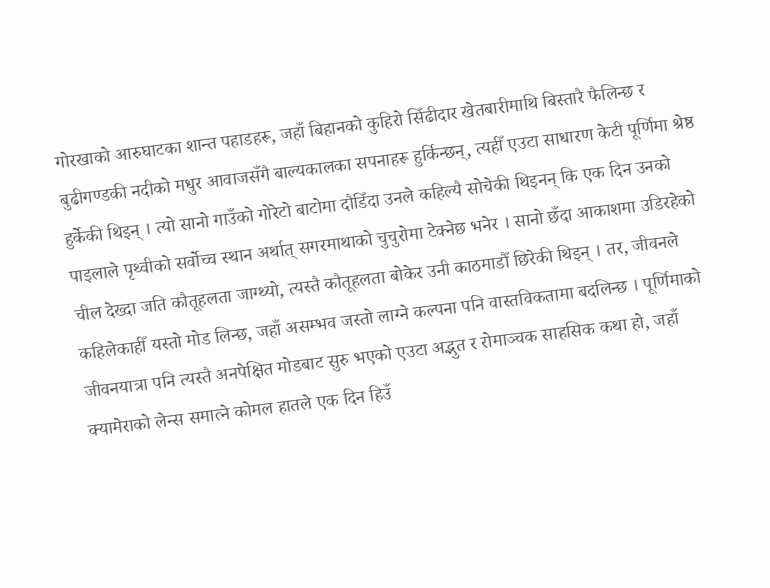गोरखाको आरुघाटका शान्त पहाडहरू, जहाँ बिहानको कुहिरो सिँढीदार खेतबारीमाथि बिस्तारै फैलिन्छ र बुढीगण्डकी नदीको मधुर आवाजसँगै बाल्यकालका सपनाहरू हुर्किन्छन्, त्यहीँ एउटा साधारण केटी पूर्णिमा श्रेष्ठ हुर्केकी थिइन् । त्यो सानो गाउँको गोरेटो बाटोमा दौडिँदा उनले कहिल्यै सोचेकी थिइनन् कि एक दिन उनको पाइलाले पृथ्वीको सर्वोच्च स्थान अर्थात् सगरमाथाको चुचुरोमा टेक्नेछ भनेर । सानो छँदा आकाशमा उडिरहेको चील देख्दा जति कौतूहलता जाग्थ्यो, त्यस्तै कौतूहलता बोकेर उनी काठमाडौँ छिरेकी थिइन् । तर, जीवनले कहिलेकाहीँ यस्तो मोड लिन्छ, जहाँ असम्भव जस्तो लाग्ने कल्पना पनि वास्तविकतामा बदलिन्छ । पूर्णिमाको जीवनयात्रा पनि त्यस्तै अनपेक्षित मोडबाट सुरु भएको एउटा अद्भुत र रोमाञ्चक साहसिक कथा हो, जहाँ क्यामेराको लेन्स समात्ने कोमल हातले एक दिन हिउँ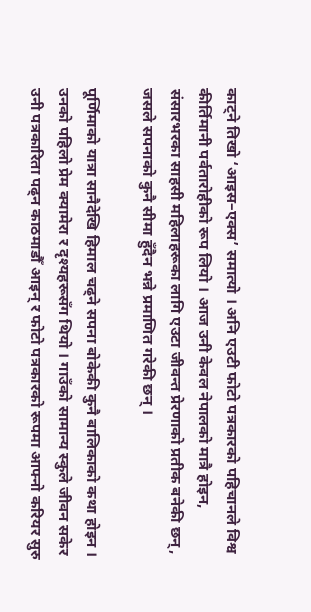काट्ने तिखो ‘आइस–एक्स’ समात्यो । अनि एउटी फोटो पत्रकारको पहिचानले विश्व कीर्तिमानी पर्वतारोहीको रूप लियो । आज उनी केवल नेपालको मात्रै होइन, संसारभरका साहसी महिलाहरूका लागि एउटा जीवन्त प्रेरणाको प्रतीक बनेकी छन्, जसले सपनाको कुनै सीमा हुँदैन भन्ने प्रमाणित गरेकी छन् ।

पूर्णिमाको यात्रा सानैदेखि हिमाल चढ्ने सपना बोकेकी कुनै बालिकाको कथा होइन । उनको पहिलो प्रेम क्यामेरा र दृश्यहरूसँग थियो । गाउँको सामान्य स्कुले जीवन सकेर उनी पत्रकारिता पढ्न काठमाडौँ आइन् र फोटो पत्रकारको रूपमा आफ्नो करियर सुरु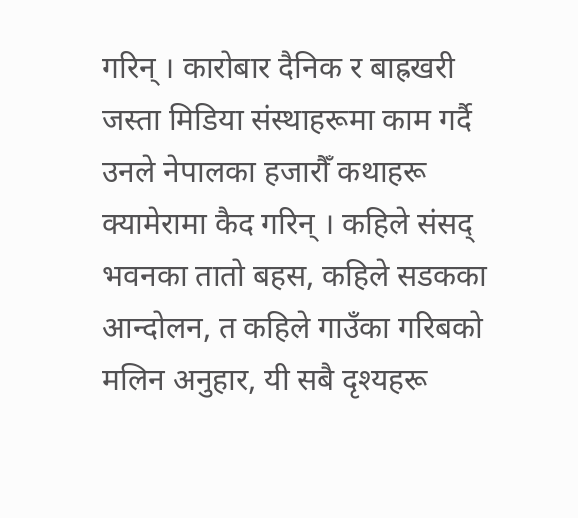गरिन् । कारोबार दैनिक र बाह्रखरी जस्ता मिडिया संस्थाहरूमा काम गर्दै उनले नेपालका हजारौँ कथाहरू क्यामेरामा कैद गरिन् । कहिले संसद् भवनका तातो बहस, कहिले सडकका आन्दोलन, त कहिले गाउँका गरिबको मलिन अनुहार, यी सबै दृश्यहरू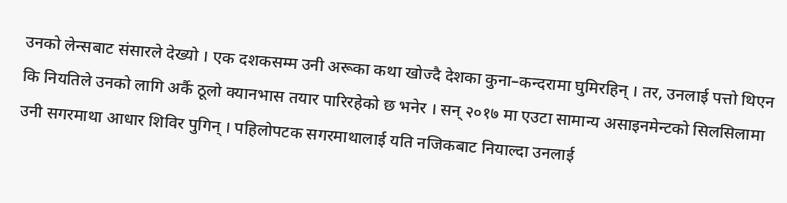उनको लेन्सबाट संसारले देख्यो । एक दशकसम्म उनी अरूका कथा खोज्दै देशका कुना–कन्दरामा घुमिरहिन् । तर, उनलाई पत्तो थिएन कि नियतिले उनको लागि अर्कै ठूलो क्यानभास तयार पारिरहेको छ भनेर । सन् २०१७ मा एउटा सामान्य असाइनमेन्टको सिलसिलामा उनी सगरमाथा आधार शिविर पुगिन् । पहिलोपटक सगरमाथालाई यति नजिकबाट नियाल्दा उनलाई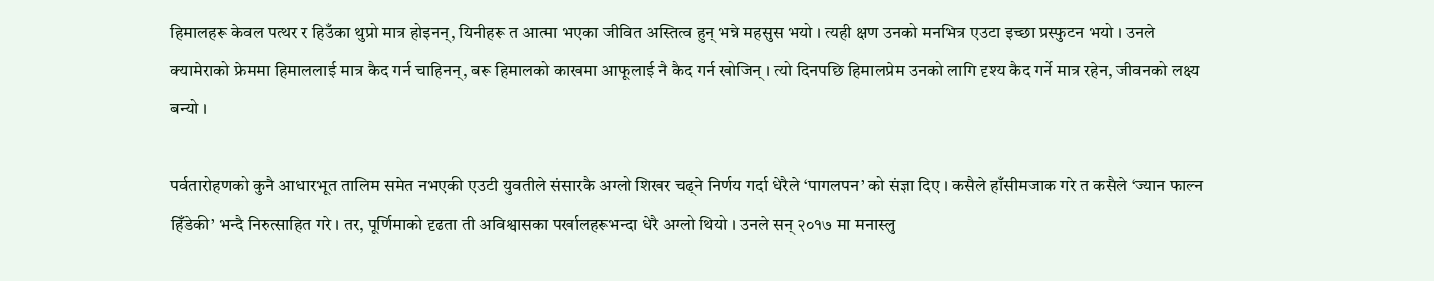हिमालहरू केवल पत्थर र हिउँका थुप्रो मात्र होइनन्, यिनीहरू त आत्मा भएका जीवित अस्तित्व हुन् भन्ने महसुस भयो । त्यही क्षण उनको मनभित्र एउटा इच्छा प्रस्फुटन भयो । उनले क्यामेराको फ्रेममा हिमाललाई मात्र कैद गर्न चाहिनन्, बरू हिमालको काखमा आफूलाई नै कैद गर्न खोजिन् । त्यो दिनपछि हिमालप्रेम उनको लागि दृश्य कैद गर्ने मात्र रहेन, जीवनको लक्ष्य बन्यो ।

पर्वतारोहणको कुनै आधारभूत तालिम समेत नभएकी एउटी युवतीले संसारकै अग्लो शिखर चढ्ने निर्णय गर्दा धेरैले ‘पागलपन’ को संज्ञा दिए । कसैले हाँसीमजाक गरे त कसैले ‘ज्यान फाल्न हिँडेकी’ भन्दै निरुत्साहित गरे । तर, पूर्णिमाको दृढता ती अविश्वासका पर्खालहरूभन्दा धेरै अग्लो थियो । उनले सन् २०१७ मा मनास्लु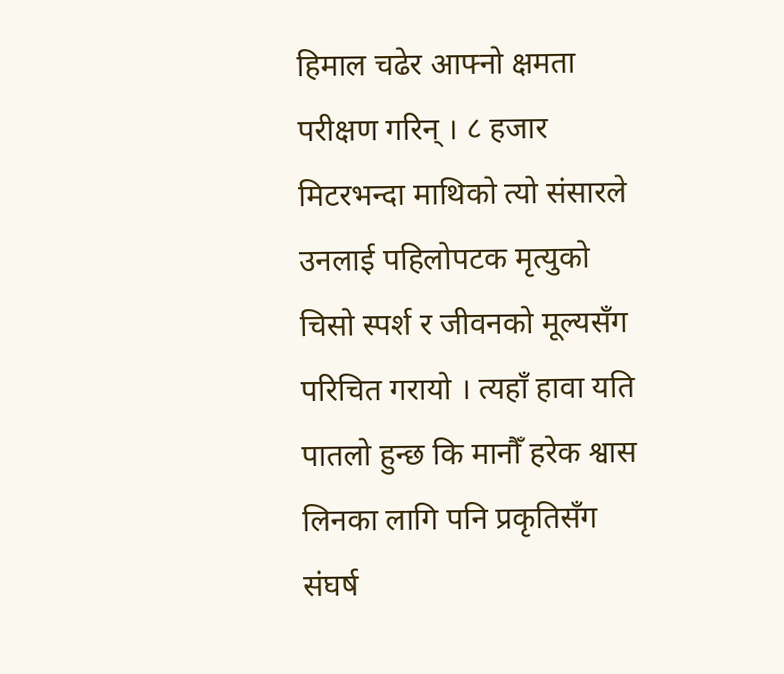हिमाल चढेर आफ्नो क्षमता परीक्षण गरिन् । ८ हजार मिटरभन्दा माथिको त्यो संसारले उनलाई पहिलोपटक मृत्युको चिसो स्पर्श र जीवनको मूल्यसँग परिचित गरायो । त्यहाँ हावा यति पातलो हुन्छ कि मानौँ हरेक श्वास लिनका लागि पनि प्रकृतिसँग संघर्ष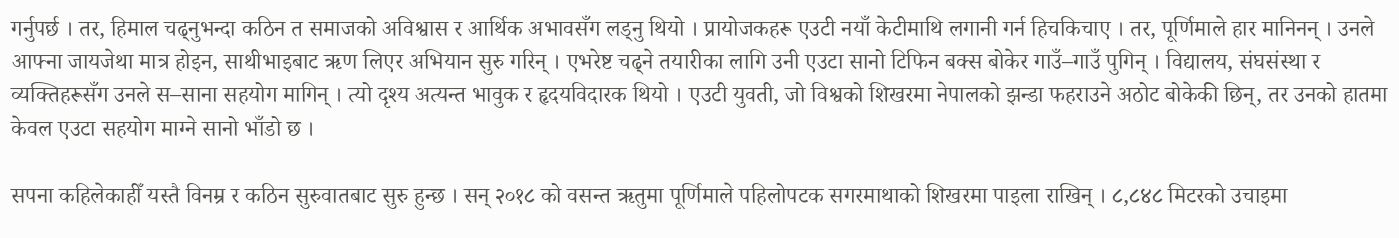गर्नुपर्छ । तर, हिमाल चढ्नुभन्दा कठिन त समाजको अविश्वास र आर्थिक अभावसँग लड्नु थियो । प्रायोजकहरू एउटी नयाँ केटीमाथि लगानी गर्न हिचकिचाए । तर, पूर्णिमाले हार मानिनन् । उनले आफ्ना जायजेथा मात्र होइन, साथीभाइबाट ऋण लिएर अभियान सुरु गरिन् । एभरेष्ट चढ्ने तयारीका लागि उनी एउटा सानो टिफिन बक्स बोकेर गाउँ–गाउँ पुगिन् । विद्यालय, संघसंस्था र व्यक्तिहरूसँग उनले स–साना सहयोग मागिन् । त्यो दृश्य अत्यन्त भावुक र हृदयविदारक थियो । एउटी युवती, जो विश्वको शिखरमा नेपालको झन्डा फहराउने अठोट बोकेकी छिन्, तर उनको हातमा केवल एउटा सहयोग माग्ने सानो भाँडो छ ।

सपना कहिलेकाहीँ यस्तै विनम्र र कठिन सुरुवातबाट सुरु हुन्छ । सन् २०१८ को वसन्त ऋतुमा पूर्णिमाले पहिलोपटक सगरमाथाको शिखरमा पाइला राखिन् । ८,८४८ मिटरको उचाइमा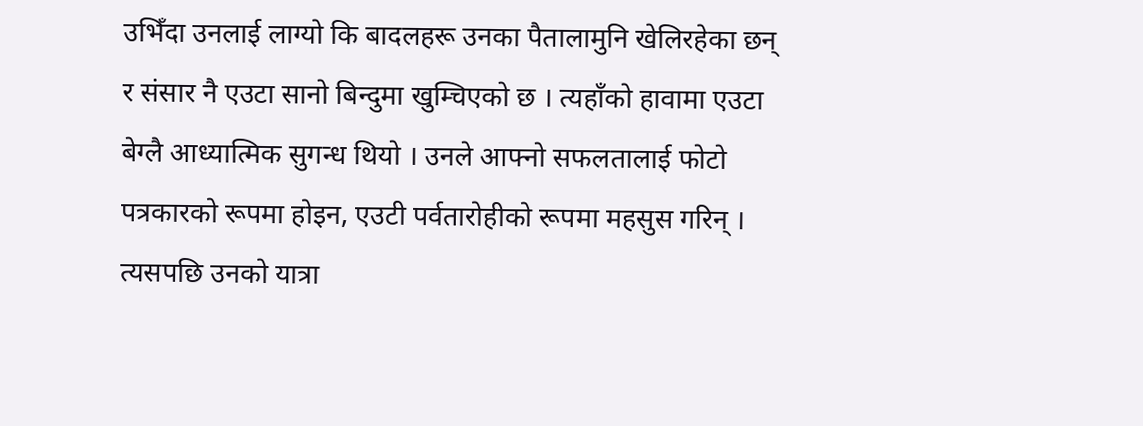उभिँदा उनलाई लाग्यो कि बादलहरू उनका पैतालामुनि खेलिरहेका छन् र संसार नै एउटा सानो बिन्दुमा खुम्चिएको छ । त्यहाँको हावामा एउटा बेग्लै आध्यात्मिक सुगन्ध थियो । उनले आफ्नो सफलतालाई फोटो पत्रकारको रूपमा होइन, एउटी पर्वतारोहीको रूपमा महसुस गरिन् । त्यसपछि उनको यात्रा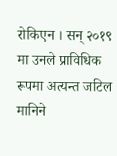रोकिएन । सन् २०१९ मा उनले प्राविधिक रूपमा अत्यन्त जटिल मानिने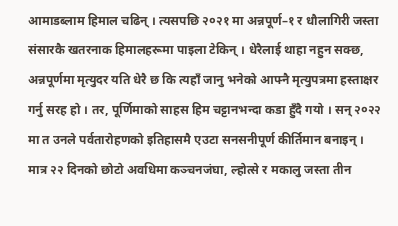आमाडब्लाम हिमाल चढिन् । त्यसपछि २०२१ मा अन्नपूर्ण–१ र धौलागिरी जस्ता संसारकै खतरनाक हिमालहरूमा पाइला टेकिन् । धेरैलाई थाहा नहुन सक्छ, अन्नपूर्णमा मृत्युदर यति धेरै छ कि त्यहाँ जानु भनेको आफ्नै मृत्युपत्रमा हस्ताक्षर गर्नु सरह हो । तर, पूर्णिमाको साहस हिम चट्टानभन्दा कडा हुँदै गयो । सन् २०२२ मा त उनले पर्वतारोहणको इतिहासमै एउटा सनसनीपूर्ण कीर्तिमान बनाइन् । मात्र २२ दिनको छोटो अवधिमा कञ्चनजंघा, ल्होत्से र मकालु जस्ता तीन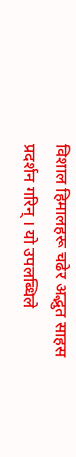विशाल हिमालहरू चढेर अद्भुत साहस प्रदर्शन गरिन् । यो उपलब्धिले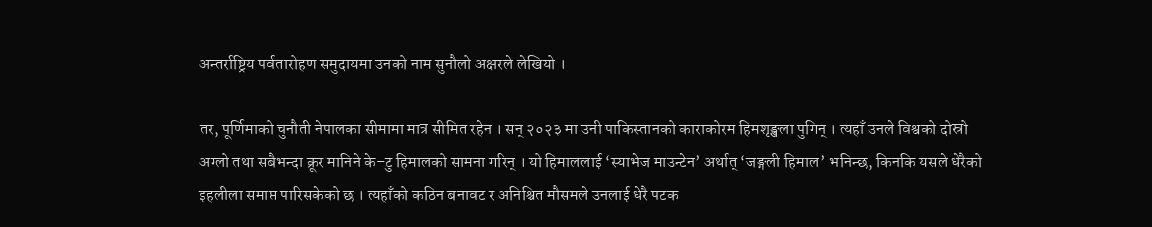अन्तर्राष्ट्रिय पर्वतारोहण समुदायमा उनको नाम सुनौलो अक्षरले लेखियो ।

तर, पूर्णिमाको चुनौती नेपालका सीमामा मात्र सीमित रहेन । सन् २०२३ मा उनी पाकिस्तानको काराकोरम हिमशृङ्खला पुगिन् । त्यहाँ उनले विश्वको दोस्रो अग्लो तथा सबैभन्दा क्रूर मानिने के–टु हिमालको सामना गरिन् । यो हिमाललाई ‘स्याभेज माउन्टेन’ अर्थात् ‘जङ्गली हिमाल’ भनिन्छ, किनकि यसले धेरैको इहलीला समाप्त पारिसकेको छ । त्यहाँको कठिन बनावट र अनिश्चित मौसमले उनलाई धेरै पटक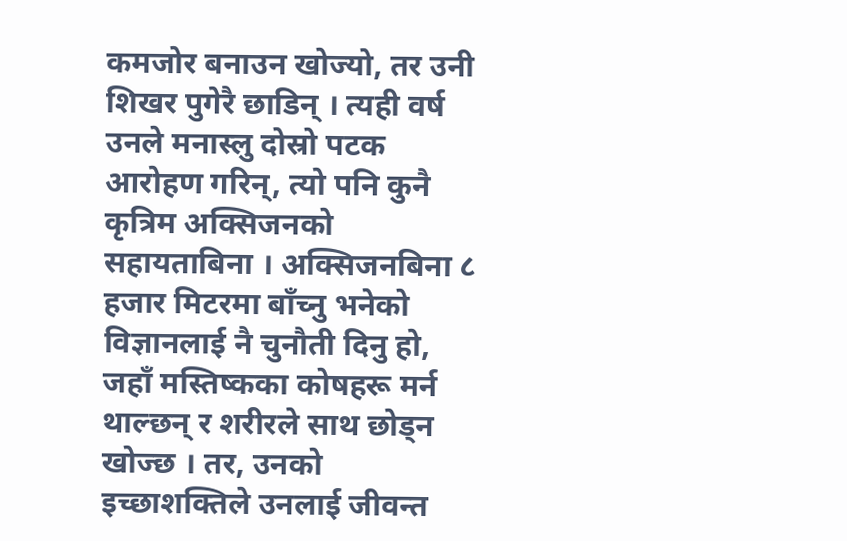कमजोर बनाउन खोज्यो, तर उनी शिखर पुगेरै छाडिन् । त्यही वर्ष उनले मनास्लु दोस्रो पटक आरोहण गरिन्, त्यो पनि कुनै कृत्रिम अक्सिजनको सहायताबिना । अक्सिजनबिना ८ हजार मिटरमा बाँच्नु भनेको विज्ञानलाई नै चुनौती दिनु हो, जहाँ मस्तिष्कका कोषहरू मर्न थाल्छन् र शरीरले साथ छोड्न खोज्छ । तर, उनको इच्छाशक्तिले उनलाई जीवन्त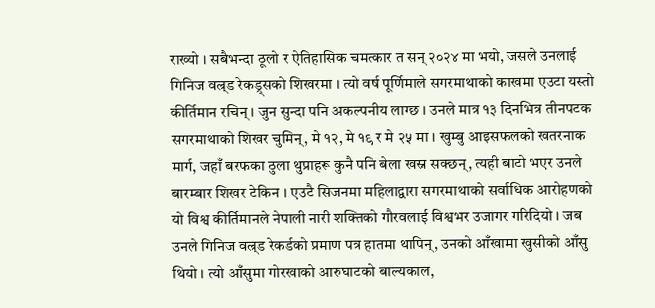राख्यो । सबैभन्दा ठूलो र ऐतिहासिक चमत्कार त सन् २०२४ मा भयो, जसले उनलाई गिनिज वल्र्ड रेकड्र्सको शिखरमा । त्यो वर्ष पूर्णिमाले सगरमाथाको काखमा एउटा यस्तो कीर्तिमान रचिन् । जुन सुन्दा पनि अकल्पनीय लाग्छ । उनले मात्र १३ दिनभित्र तीनपटक सगरमाथाको शिखर चुमिन्, मे १२, मे १९ र मे २५ मा । खुम्बु आइसफलको खतरनाक मार्ग, जहाँ बरफका ठुला थुप्राहरू कुनै पनि बेला खस्न सक्छन्, त्यही बाटो भएर उनले बारम्बार शिखर टेकिन । एउटै सिजनमा महिलाद्वारा सगरमाथाको सर्वाधिक आरोहणको यो विश्व कीर्तिमानले नेपाली नारी शक्तिको गौरवलाई विश्वभर उजागर गरिदियो । जब उनले गिनिज वल्र्ड रेकर्डको प्रमाण पत्र हातमा थापिन्, उनको आँखामा खुसीको आँसु थियो । त्यो आँसुमा गोरखाको आरुघाटको बाल्यकाल,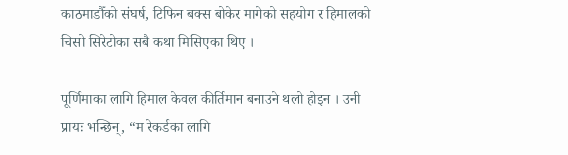काठमाडौँको संघर्ष, टिफिन बक्स बोकेर मागेको सहयोग र हिमालको चिसो सिरेटोका सबै कथा मिसिएका थिए ।

पूर्णिमाका लागि हिमाल केवल कीर्तिमान बनाउने थलो होइन । उनी प्रायः भन्छिन्, “म रेकर्डका लागि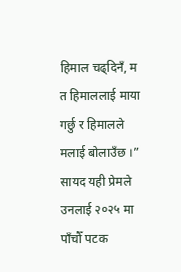हिमाल चढ्दिनँ, म त हिमाललाई माया गर्छु र हिमालले मलाई बोलाउँछ ।” सायद यही प्रेमले उनलाई २०२५ मा पाँचौँ पटक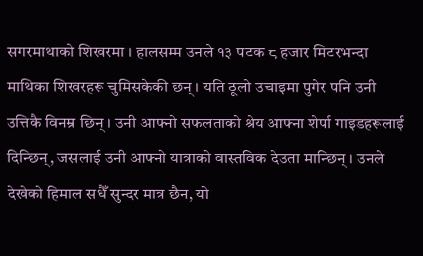सगरमाथाको शिखरमा । हालसम्म उनले १३ पटक ८ हजार मिटरभन्दा माथिका शिखरहरू चुमिसकेकी छन् । यति ठूलो उचाइमा पुगेर पनि उनी उत्तिकै विनम्र छिन् । उनी आफ्नो सफलताको श्रेय आफ्ना शेर्पा गाइडहरूलाई दिन्छिन्, जसलाई उनी आफ्नो यात्राको वास्तविक देउता मान्छिन् । उनले देखेको हिमाल सधैँ सुन्दर मात्र छैन, यो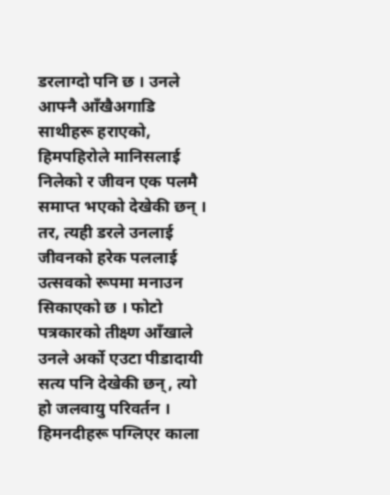डरलाग्दो पनि छ । उनले आफ्नै आँखैअगाडि साथीहरू हराएको, हिमपहिरोले मानिसलाई निलेको र जीवन एक पलमै समाप्त भएको देखेकी छन् । तर, त्यही डरले उनलाई जीवनको हरेक पललाई उत्सवको रूपमा मनाउन सिकाएको छ । फोटो पत्रकारको तीक्ष्ण आँखाले उनले अर्को एउटा पीडादायी सत्य पनि देखेकी छन्, त्यो हो जलवायु परिवर्तन । हिमनदीहरू पग्लिएर काला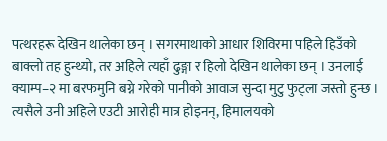पत्थरहरू देखिन थालेका छन् । सगरमाथाको आधार शिविरमा पहिले हिउँको बाक्लो तह हुन्थ्यो, तर अहिले त्यहाँ ढुङ्गा र हिलो देखिन थालेका छन् । उनलाई क्याम्प–२ मा बरफमुनि बग्ने गरेको पानीको आवाज सुन्दा मुटु फुट्ला जस्तो हुन्छ । त्यसैले उनी अहिले एउटी आरोही मात्र होइनन्, हिमालयको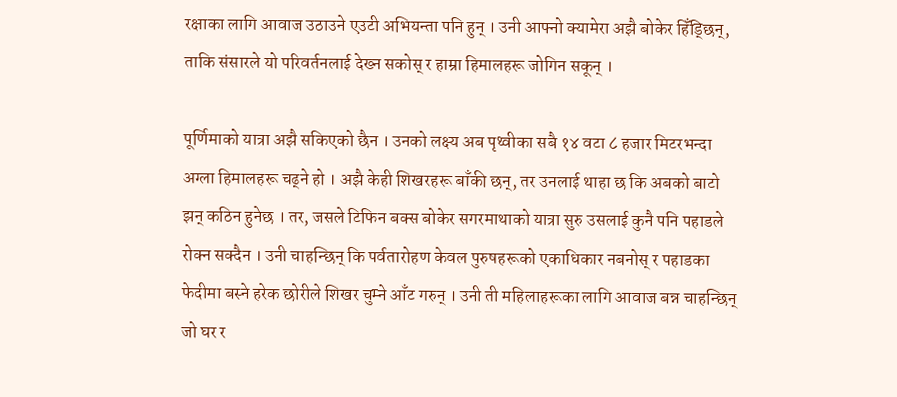रक्षाका लागि आवाज उठाउने एउटी अभियन्ता पनि हुन् । उनी आफ्नो क्यामेरा अझै बोकेर हिँड्छिन्, ताकि संसारले यो परिवर्तनलाई देख्न सकोस् र हाम्रा हिमालहरू जोगिन सकून् ।

पूर्णिमाको यात्रा अझै सकिएको छैन । उनको लक्ष्य अब पृथ्वीका सबै १४ वटा ८ हजार मिटरभन्दा अग्ला हिमालहरू चढ्ने हो । अझै केही शिखरहरू बाँकी छन्, तर उनलाई थाहा छ कि अबको बाटो झन् कठिन हुनेछ । तर, जसले टिफिन बक्स बोकेर सगरमाथाको यात्रा सुरु उसलाई कुनै पनि पहाडले रोक्न सक्दैन । उनी चाहन्छिन् कि पर्वतारोहण केवल पुरुषहरूको एकाधिकार नबनोस् र पहाडका फेदीमा बस्ने हरेक छोरीले शिखर चुम्ने आँट गरुन् । उनी ती महिलाहरूका लागि आवाज बन्न चाहन्छिन् जो घर र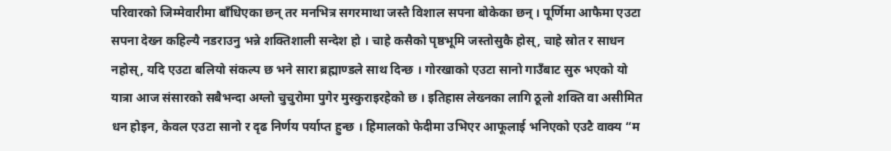परिवारको जिम्मेवारीमा बाँधिएका छन् तर मनभित्र सगरमाथा जस्तै विशाल सपना बोकेका छन् । पूर्णिमा आफैमा एउटा सपना देख्न कहिल्यै नडराउनु भन्ने शक्तिशाली सन्देश हो । चाहे कसैको पृष्ठभूमि जस्तोसुकै होस्, चाहे स्रोत र साधन नहोस्, यदि एउटा बलियो संकल्प छ भने सारा ब्रह्माण्डले साथ दिन्छ । गोरखाको एउटा सानो गाउँबाट सुरु भएको यो यात्रा आज संसारको सबैभन्दा अग्लो चुचुरोमा पुगेर मुस्कुराइरहेको छ । इतिहास लेख्नका लागि ठूलो शक्ति वा असीमित धन होइन, केवल एउटा सानो र दृढ निर्णय पर्याप्त हुन्छ । हिमालको फेदीमा उभिएर आफूलाई भनिएको एउटै वाक्य “म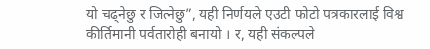यो चढ्नेछु र जित्नेछु”, यही निर्णयले एउटी फोटो पत्रकारलाई विश्व कीर्तिमानी पर्वतारोही बनायो । र, यही संकल्पले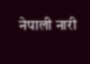नेपाली नारी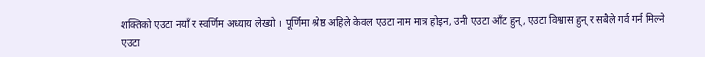शक्तिको एउटा नयाँ र स्वर्णिम अध्याय लेख्यो । पूर्णिमा श्रेष्ठ अहिले केवल एउटा नाम मात्र होइन, उनी एउटा आँट हुन्, एउटा विश्वास हुन् र सबैले गर्व गर्न मिल्ने एउटा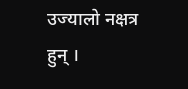उज्यालो नक्षत्र हुन् ।